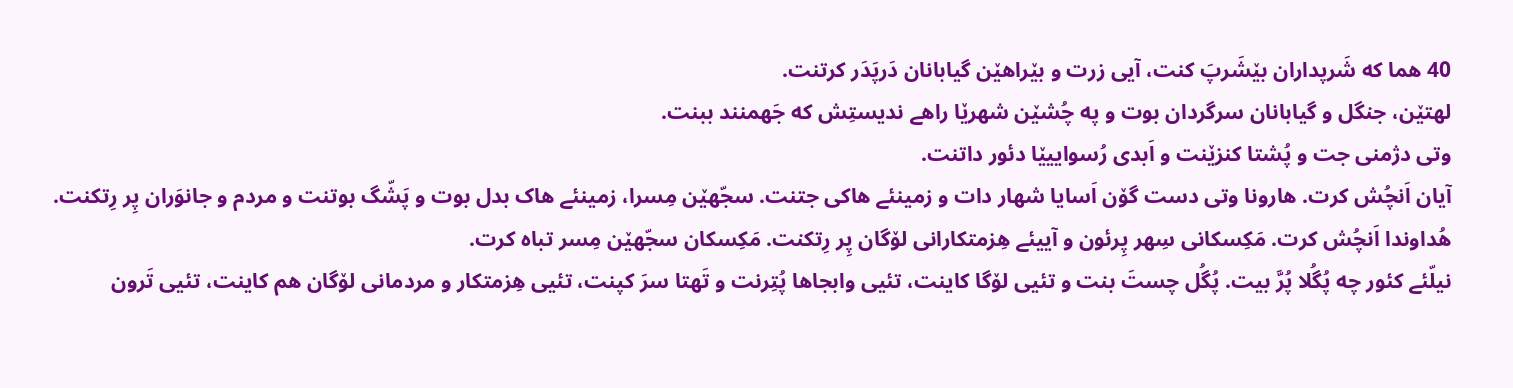40 هما که شَرپداران بێشَرپَ کنت، آیی زرت و بێراهێن گیابانان دَرپَدَر کرتنت.
لهتێن، جنگل و گیابانان سرگردان بوت و په چُشێن شهرێا راهے ندیستِش که جَهمنند ببنت.
وتی دژمنی جت و پُشتا کنزێنت و اَبدی رُسواییێا دئور داتنت.
آیان اَنچُش کرت. هارونا وتی دست گۆن اَسایا شهار دات و زمینئے هاکی جتنت. سجّهێن مِسرا، زمینئے هاک بدل بوت و پَشّگ بوتنت و مردم و جانوَران پِر رِتکنت.
هُداوندا اَنچُش کرت. مَکِسکانی سِهر پِرئون و آییئے هِزمتکارانی لۆگان پِر رِتکنت. مَکِسکان سجّهێن مِسر تباه کرت.
نیلّئے کئور چه پُگُلا پُرَّ بیت. پُگُل چستَ بنت و تئیی لۆگا کاینت، تئیی وابجاها پُتِرنت و تَهتا سرَ کپنت، تئیی هِزمتکار و مردمانی لۆگان هم کاینت، تئیی تَرون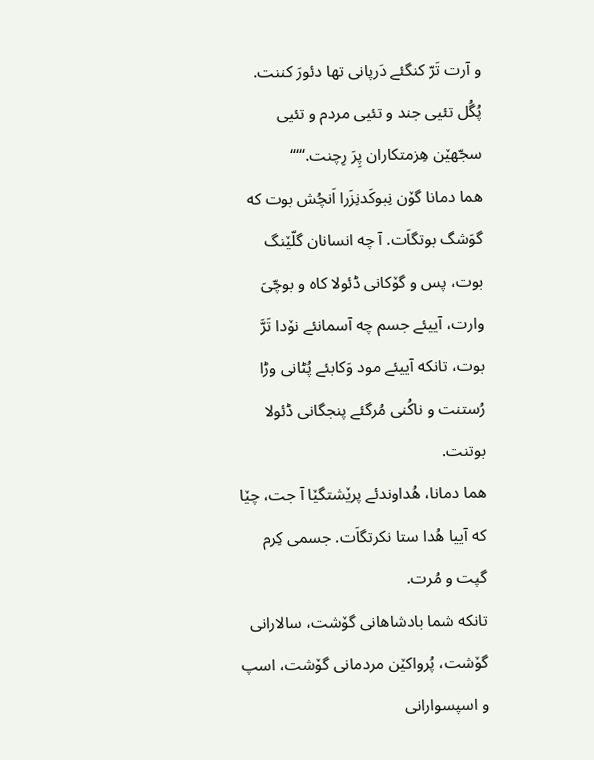و آرت تَرّ کنگئے دَرپانی تها دئورَ کننت.
پُگُل تئیی جند و تئیی مردم و تئیی سجّهێن هِزمتکاران پِرَ رِچنت.“‘“
هما دمانا گۆن نِبوکَدنِزَرا اَنچُش بوت که گوَشگ بوتگاَت. آ چه انسانان گلّێنگ بوت، پس و گۆکانی ڈئولا کاه و بوچّیَ وارت، آییئے جسم چه آسمانئے نۆدا تَرَّ بوت، تانکه آییئے مود وَکابئے پُٹانی وڑا رُستنت و ناکُنی مُرگئے پنجگانی ڈئولا بوتنت.
هما دمانا، هُداوندئے پرێشتگێا آ جت، چێا که آییا هُدا ستا نکرتگاَت. جسمی کِرم گپت و مُرت.
تانکه شما بادشاهانی گۆشت، سالارانی گۆشت، پُرواکێن مردمانی گۆشت، اسپ و اسپسوارانی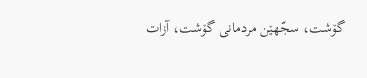گۆشت، سجّهێن مردمانی گۆشت، آزات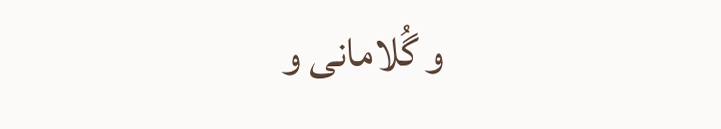و گُلامانی و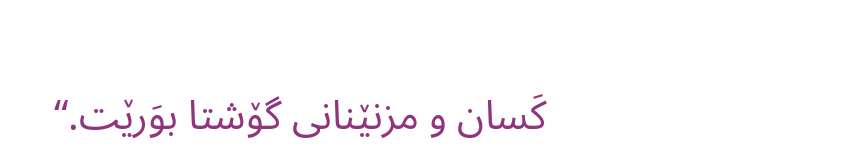کَسان و مزنێنانی گۆشتا بوَرێت.“